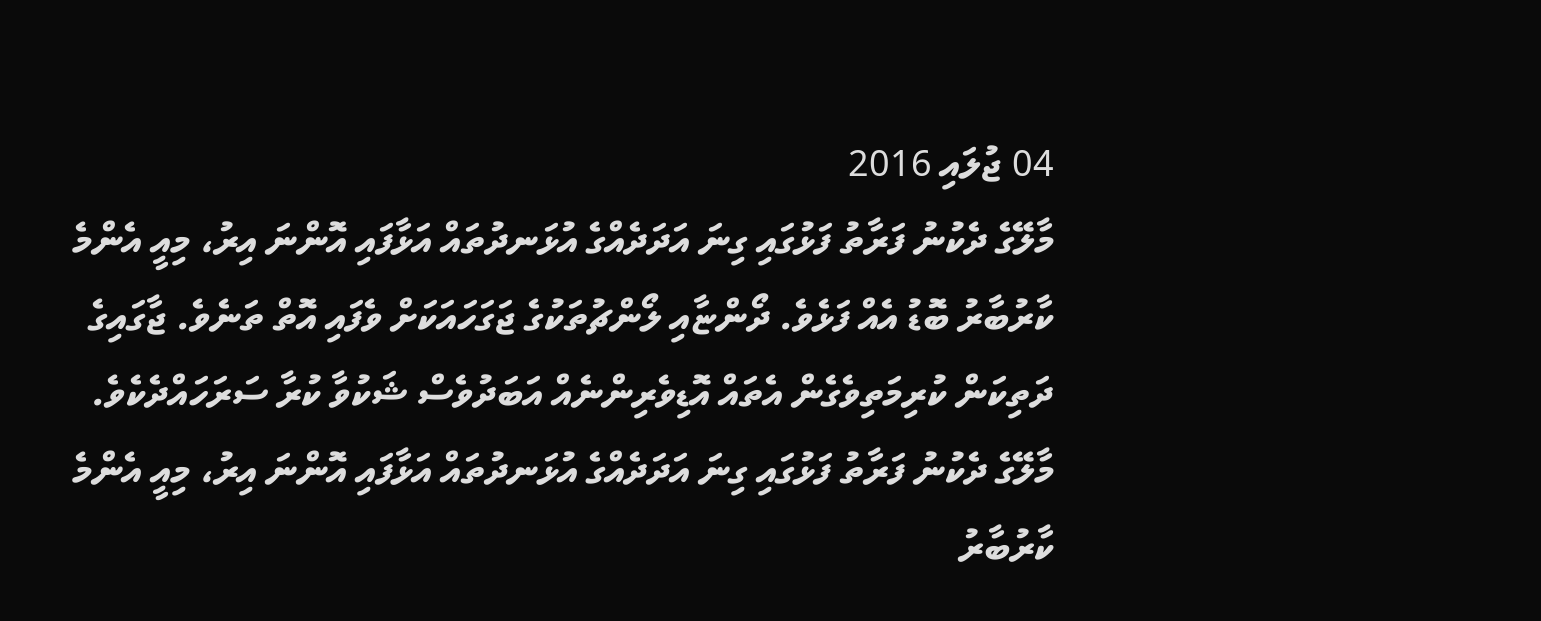04 ޖުލައި 2016
މާލޭގެ ދެކުނު ފަރާތު ފަޅުގައި ގިނަ އަދަދެއްގެ އުޅަނދުތައް އަޅާފައި އޮންނަ އިރު، މިއީ އެންމެ ކާރުބާރު ބޮޑު އެއް ފަޅެވެ. ދޯންޏާއި ލޯންޗުތަކުގެ ޖަގަހައަކަށް ވެފައި އޮތް ތަނެވެ. ޖާގައިގެ ދަތިކަން ކުރިމަތިވެގެން އެތައް އޮޑިވެރިންނެއް އަބަދުވެސް ޝަކުވާ ކުރާ ސަރަހައްދެކެވެ.
މާލޭގެ ދެކުނު ފަރާތު ފަޅުގައި ގިނަ އަދަދެއްގެ އުޅަނދުތައް އަޅާފައި އޮންނަ އިރު، މިއީ އެންމެ ކާރުބާރު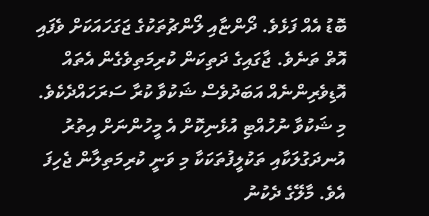ބޮޑު އެއް ފަޅެވެ. ދޯންޏާއި ލޯންޗުތަކުގެ ޖަގަހައަކަށް ވެފައި އޮތް ތަނެވެ. ޖާގައިގެ ދަތިކަން ކުރިމަތިވެގެން އެތައް އޮޑިވެރިންނެއް އަބަދުވެސް ޝަކުވާ ކުރާ ސަރަހައްދެކެވެ.
މި ޝަކުވާ ނުހުއްޓި އުޅެނިކޮށް އެ މީހުންނަށް އިތުރު އުނދަގުލަކާއި ތަކުލީފުތަކަކާ މި ވަނީ ކުރިމަތިލާން ޖެހިފަ އެވެ. މާލޭގެ ދެކުނު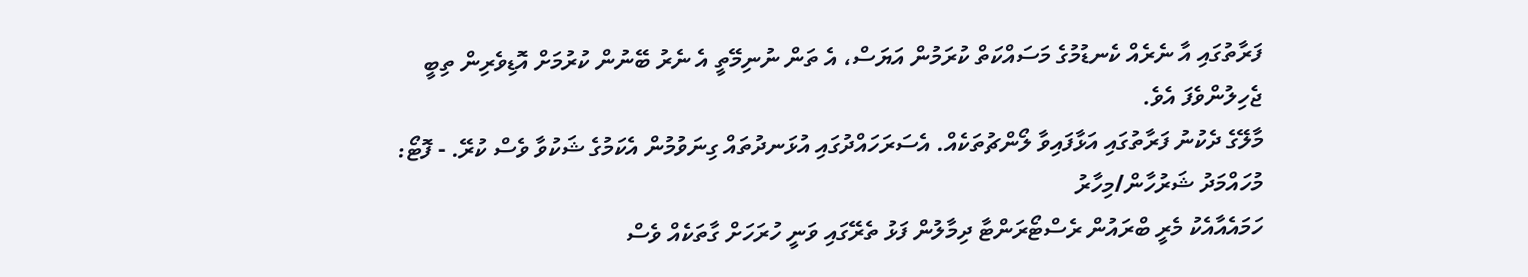ފަރާތުގައި އާ ނެރެއް ކެނޑުމުގެ މަސައްކަތް ކުރަމުން އަޔަސް، އެ ތަން ނުނިމޭތީ އެ ނެރު ބޭނުން ކުރުމަށް އޮޑިވެރިން ތިބީ ޖެހިލުންވެފަ އެވެ.
މާލޭގެ ދެކުނު ފަރާތުގައި އަޅާފައިވާ ލޯންޗުތަކެއް. އެސަރަހައްދުގައި އުޅަނދުތައް ގިނަވުމުން އެކަމުގެ ޝަކުވާ ވެސް ކުރޭ. - ފޮޓޯ: މުހައްމަދު ޝަރުހާން/މިހާރު
ހަމައެއާއެކު މެރީ ބްރައުން ރެސްޓޯރަންޓާ ދިމާލުން ފަޅު ތެރޭގައި ވަނީ ހުރަހަށް ގާތަކެއް ވެސް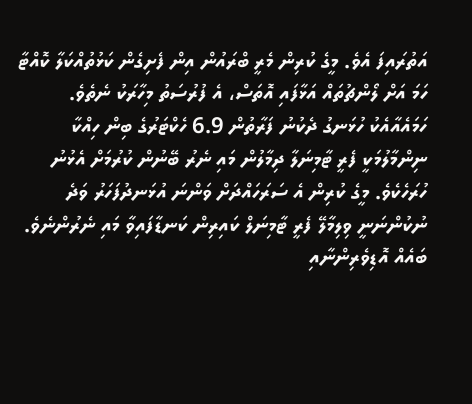އަތުރައިފަ އެވެ. މީގެ ކުރިން މެރީ ބްރައުން އިން ފެށިގެން ކަޅުތުއްކަލާ ކޮއްޓާ ހަމަ އަށް ލޯންޗުތައް އަޅާފައި އޮތަސް، އެ ފުރުސަތު މިހާރަކު ނެތެވެ.
ހަމައެއާއެކު ހުޅަނގު ދެކުނު ފަރާތުން 6.9 ހެކްޓަރުގެ ބިން ހިއްކާ ނިންމާލުމަކީ ފެރީ ޓާމިނަލާ ދިމާލުން މައި ނެރު ބޭނުން ކުރުމަށް އެޅުނު ހުރަހެކެވެ. މީގެ ކުރިން އެ ސަރަހައްދަށް ވަންނަ އުޅަނދުފަހަރު ވަދެ ނުކުންނަނީ ވިލިމާލޭ ފެރީ ޓާމިނަލް ކައިރިން ކަނޑާފައިވާ މައި ނެރުންނެވެ.
ބައެއް އޮޑިވެރިންނާއި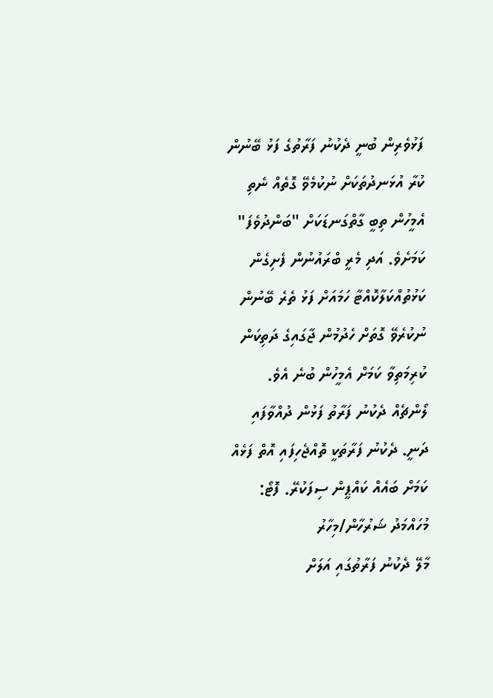ފަޅުވެރިން ބުނީ ދެކުނު ފަރާތުގެ ފަޅު ބޭނުން ކުރާ އުޅަނދުތަކަށް ނުކުމެވޭ ގޮތެއް ނެތި އެމީހުން ތިބީ ގާތްގަނޑަކަށް "ބަންދުވެފަ" ކަމަށެވެ. އަދި މެރީ ބްރައުނުން ފެށިގެން ކަޅުތުއްކަލާކޮއްޓާ ހަމައަށް ފަޅު ތެރެ ބޭނުން ނުކުރެވޭ ގޮތަށް ހެދުމުން ޖާގައިގެ ދަތިކަން ކުރިމަތިވާ ކަމަށް އެމީހުން ބުނެ އެވެ.
ލޯންޗެއް ދެކުނު ފަރާތު ފަޅުން ދުއްވާފައި ދަނީ. ދެކުނު ފަރާތަކީ ތޮއްޖެހިފައި އޮތް ފަޅެއް ކަމަށް ބައެއް ކައްޕީން ސިފަކުރޭ. ފޮޓޯ: މުހައްމަދު ޝަރުހާން/މިހާރު
މާލޭ ދެކުނު ފަރާތުގައި އަލަށް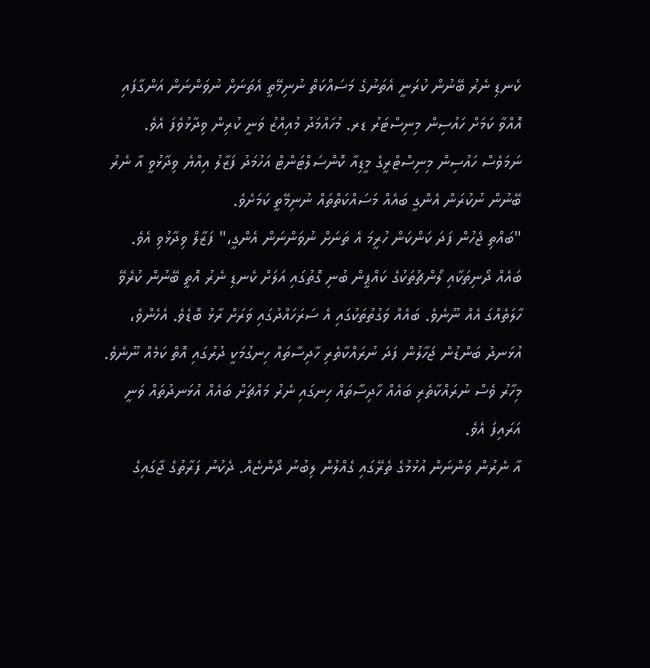ކެނޑި ނެރު ބޭނުން ކުރަނީ އެތަނުގެ މަސައްކަތް ނުނިމޭތީ އެތަނަށް ނުވަންނަން އަންގާފައި އޮއްވާ ކަމަށް ހައުސިން މިނިސްޓަރު ޑރ. މުހައްމަދު މުއިއްޒު ވަނީ ކުރިން ވިދާޅުވެފަ އެވެ. ނަމަވެސް ހައުސިން މިނިސްޓްރީގެ މީޑިއާ ކޮންސަލްޓަންޓް އަހުމަދު ފަޒާލު އިއްޔެ ވިދާޅުވީ އާ ނެރު ބޭނުން ނުކުރަން އެންގީ ބައެއް މަސައްކަތްތައް ނުނިމޭތީ ކަމަށެވެ.
"ބައްތި ޖެހުން ފަދަ ކަންކަން ހުރީމަ އެ ތަނަށް ނުވަންނަން އެންގީ،" ފަޒާލް ވިދާޅުވި އެވެ.
ބައެއް ދޯނިތަކާއި ލޯންޗުތަކުގެ ކައްޕީން ބުނި ގޮތުގައި އަލަށް ކެނޑި ނެރު އޮތީ ބޭނުން ކުރެވޭ ހާލަތެއްގަ އެއް ނޫނެވެ. ބައެއް ވަގުތުތަކުގައި އެ ސަރަހައްދުގައި ވަރަށް ރާޅު ބޮޑެވެ. އެހެންވެ، އުޅަނދު ބަންޑުން ޖަހާލުން ފަދަ ނުރައްކާތެރި ހާދިސާތައް ހިނގުމަކީ ދުރުގައި އޮތް ކަމެއް ނޫނެވެ. މިހާރު ވެސް ނުރައްކާތެރި ބައެއް ހާދިސާތައް ހިނގައި ނެރު މައްޗަށް ބައެއް އުޅަނދުތައް ވަނީ އަރައިފަ އެވެ.
އާ ނެރުން ވަންނަން އުޅުމުގެ ތެރޭގައި ގެއްލުން ލިބުނު ދޯންޏެއް. ދެކުނު ފަރާތުގެ ޖާގައިގެ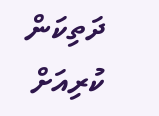ދަތިކަން ކުރިއަށް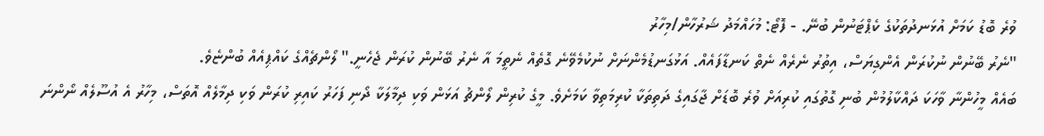ވުރެ ބޮޑު ކަމަށް އުޅަނދުތަކުގެ ކެޕްޓަނުން ބުނޭ. - ފޮޓޯ: މުހައްމަދު ޝަރުހާން/މިހާރު
"ނެރު ބޭނުން ނުކުރަން އެންގިޔަސް، އިތުރު ނެރެއް ނެތް ކަނޑާފައެއް. އަޅުގަނޑުމެންނަށް ނުކުމެވޭނެ ގޮތެއް ނެތީމަ އާ ނެރު ބޭނުން ކުރަން ޖެހެނީ." ލޯންޗެއްގެ ކައްޕިއެއް ބުންޏެވެ.
ބައެއް މީހުންނާ ވާހަކަ ދައްކާލުމުން ބުނި ގޮތުގައި ކުރިއަށް ވުރެ ބޮޑަށް ޖާގައިގެ ދަތިތަކާ ކުރިމަތިވާ ކަމަށެވެ. މީގެ ކުރިން ލޯންޗު އަޅަން ވަކި ދިމާލަކާ ދޯނި ފަހަރު ކައިރި ކުރަން ވަކި ދިމާލެއް އޮތަސް، މިހާރު އެ އުސޫލެއް ނޯންނަ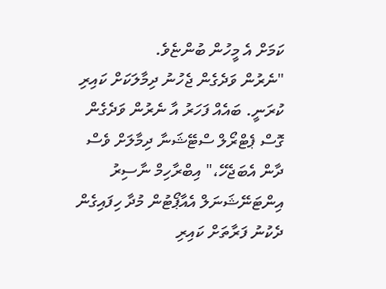ކަމަށް އެ މީހުން ބުންޏެވެ.
"ނެރުން ވަދެގެން ޖެހުނު ދިމާލަކަށް ކައިރި ކުރަނީ. ބައެއް ފަހަރު އާ ނެރުން ވަދެގެން ގޮސް ޕެޓްރޯލް ސްޓޭޝަނާ ދިމާލަށް ވެސް ދާން އެބަޖެހޭ،" އިބްރާހިމް ނާސިރު އިންޓަނޭޝަނަލް އެއާޕޯޓުން މުދާ ހިފައިގެން ދެކުނު ފަރާތަށް ކައިރި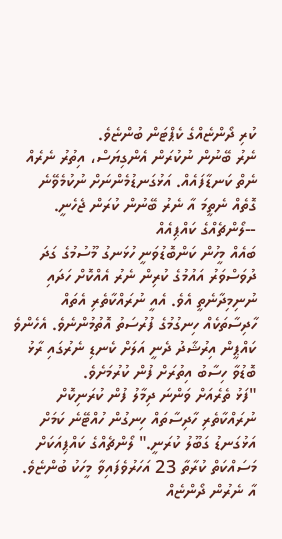ކުރި ދޯންޏެއްގެ ކެޕްޓަން ބުންޏެވެ.
ނެރު ބޭނުން ނުކުރަން އެންގިޔަސް، އިތުރު ނެރެއް ނެތް ކަނޑާފައެއް. އަޅުގަނޑުމެންނަށް ނުކުމެވޭނެ ގޮތެއް ނެތީމަ އާ ނެރު ބޭނުން ކުރަން ޖެހެނީ. --ލޯންޗެއްގެ ކައްޕިއެއް
ބައެއް މީހުން ކަންބޮޑުވަނީ ހުޅަނގު މޫސުމުގެ ގަދަ ދުވަސްވަރު އައުމުގެ ކުރިން ނެރު އެއްކޮށް ހަދައި ނުނިމިދާނެތީ އެވެ. އެއީ ނުރައްކާތެރި އެތައް ހާދިސާތަކެއް ހިނގުމުގެ ފުރުސަތު އޮތުމުންނެވެ. އެހެންވެ ކައްޕީން އިރުޝާދު ދެނީ އަލަށް ކެނޑި ނެރުގައި ރާޅު ބޮޑުވާ ހިސާބު އިތުރަށް ފުން ކުރުމަށެވެ.
"ފަޅު ތެރެއަށް ވަންނަ ދިމާލު ފުން ކުރަނިކޮށް ނުރައްކާތެރި ހާދިސާތައް ހިނގުން ހުއްޓޭނެ ކަމަށް އަޅުގަނޑު ގަބޫލު ކުރަނީ." ލޯންޗެއްގެ ކައްޕިއަކަށް މަސައްކަތް ކުރާތާ 23 އަހަރުވެފައިވާ މީހަކު ބުންޏެވެ.
އާ ނެރުން ދޯންޏެއް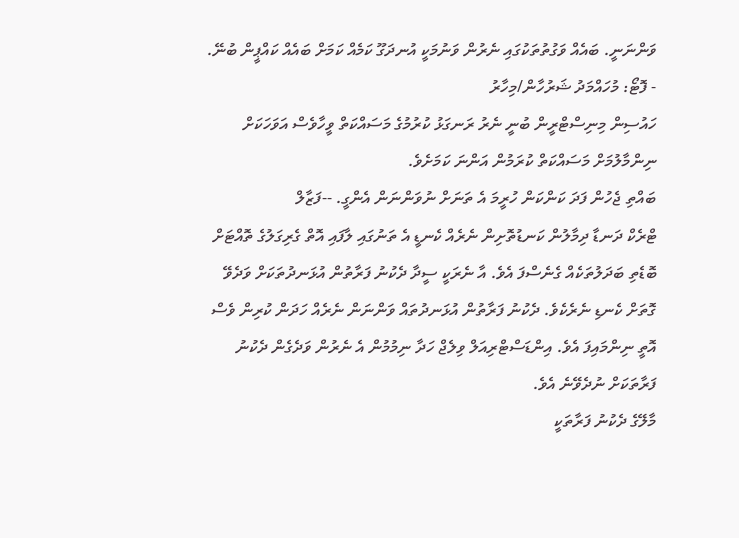ވަންނަނީ. ބައެއް ވަގުތުތަކުގައި ނެރުން ވަނުމަކީ އުނދަގޫ ކަމެއް ކަމަށް ބައެއް ކައްޕީން ބުނޭ. - ފޮޓޯ: މުހައްމަދު ޝަރުހާން/މިހާރު
ހައުސިން މިނިސްޓްރީން ބުނީ ނެރު ރަނގަޅު ކުރުމުގެ މަސައްކަތް ވީހާވެސް އަވަހަކަށް ނިންމާލުމަށް މަސައްކަތް ކުރަމުން އަންނަ ކަމަށެވެ.
ބައްތި ޖެހުން ފަދަ ކަންކަން ހުރީމަ އެ ތަނަށް ނުވަންނަން އެންގީ. --ފަޒާލް
ޓްރެކް ދަނޑާ ދިމާލުން ކަނޑުތޮށިން ނެރެއް ކެނޑީ އެ ތަނުގައި ލާފައި އޮތް ގެރިގަލުގެ ތޮއްޓަށް ބޮޑެތި ބަދަލުތަކެއް ގެނެސްފަ އެވެ. އާ ނެރަކީ ސީދާ ދެކުނު ފަރާތުން އުޅަނދުތަކަށް ވަދެވޭ ގޮތަށް ކެނޑި ނެރެކެވެ. ދެކުނު ފަރާތުން އުޅަނދުތައް ވަންނަން ނެރެއް ހަދަން ކުރިން ވެސް އޮތީ ނިންމައިފަ އެވެ. އިންޑަސްޓްރިއަލް ވިލެޖް ހަދާ ނިމުމުން އެ ނެރުން ވަދެގެން ދެކުނު ފަރާތަކަށް ނުދެވޭނެ އެވެ.
މާލޭގެ ދެކުނު ފަރާތަކީ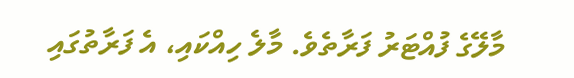މާލޭގެ ފުއްޓަރު ފަރާތެވެ. މާލެ ހިއްކައި، އެ ފަރާތުގައި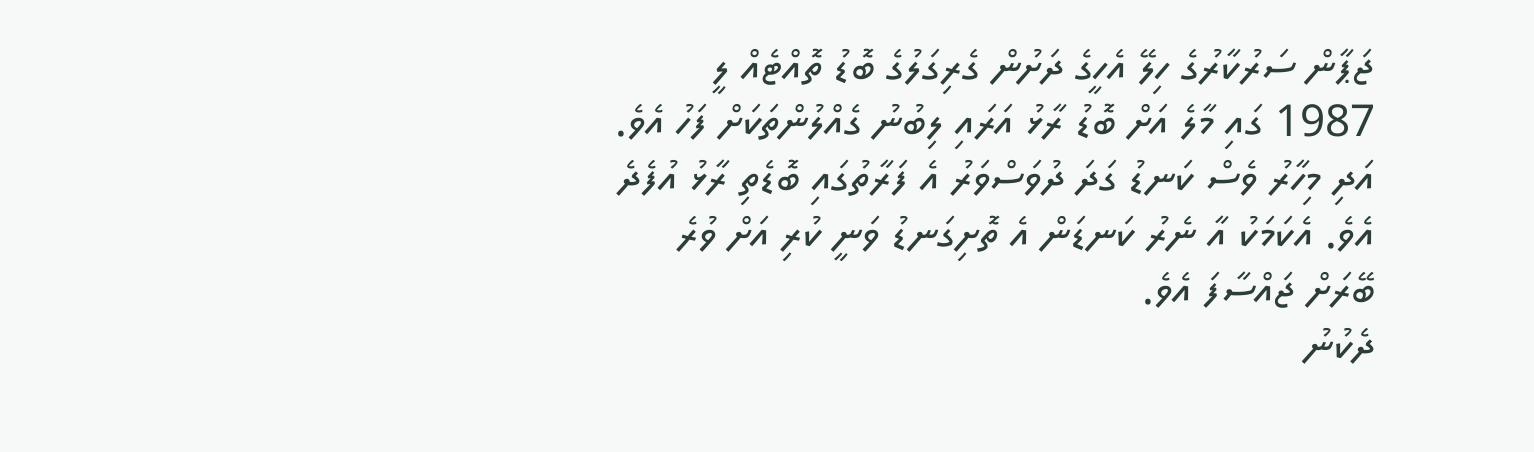ޖަޕާން ސަރުކާރުގެ ހިލޭ އެހީގެ ދަށުން ގެރިގަލުގެ ބޮޑު ތޮއްޓެއް ލީ 1987 ގައި މާލެ އަށް ބޮޑު ރާޅު އަރައި ލިބުނު ގެއްލުންތަކަށް ފަހު އެވެ. އަދި މިހާރު ވެސް ކަނޑު ގަދަ ދުވަސްވަރު އެ ފަރާތުގައި ބޮޑެތި ރާޅު އުފެދެ އެވެ. އެކަމަކު އާ ނެރު ކަނޑަން އެ ތޮށިގަނޑު ވަނީ ކުރި އަށް ވުރެ ބޭރަށް ޖައްސާފަ އެވެ.
ދެކުނު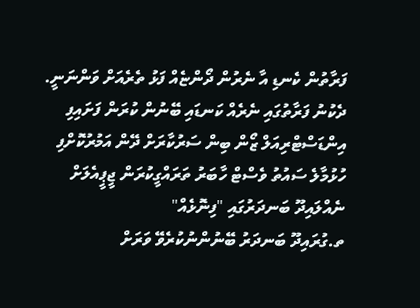ފަރާތުން ކެނޑި އާ ނެރުން ދޯންޏެއް ފަޅު ތެރެއަށް ވަންނަނީ.
ދެކުނު ފަރާތުގައި ނެރެއް ކަނޑައި ބޭނުން ކުރަން ފަށައިފި
އިންޑަސްޓްރިއަލް ޒޯން ބިން ސަރުކާރަށް ދޭން އަމުރުކޮށްފި
ހުޅުމާލެ ސައުތު ވެސްޓް ހާބަރު ތަރައްގީކުރަން ޖީޕީއެލަށް
ނެއްލައިދޫ ބަނދަރުގައި "ފިނޮޅެއް"
ތ.ގުރައިދޫ ބަނދަރު ބޭނުންނުކުރެވޭ ވަރަށް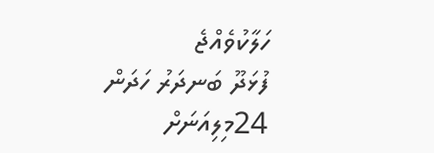ހަލާކުވެއްޖެ
ފުޅަދޫ ބަނދަރު ހަދަން 24މިލިއަނަށް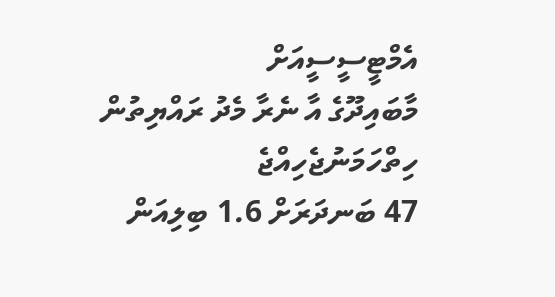އެމްޓީސީސީއަށް
މާބައިދޫގެ އާ ނެރާ މެދު ރައްޔިތުން ހިތްހަމަނުޖެހިއްޖެ
47 ބަނދަރަށް 1.6 ބިލިއަން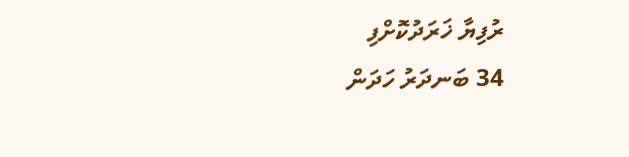ރުފިޔާ ޚަރަދުކޮށްފި
34 ބަނދަރު ހަދަން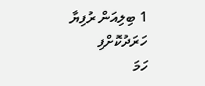1 ބިލިއަން ރުފިޔާ ހަރަދުކޮށްފި
ހަމަ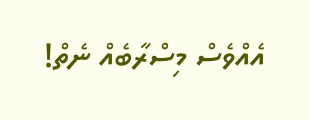އެއްވެސް މިސްރާބެއް ނެތް!